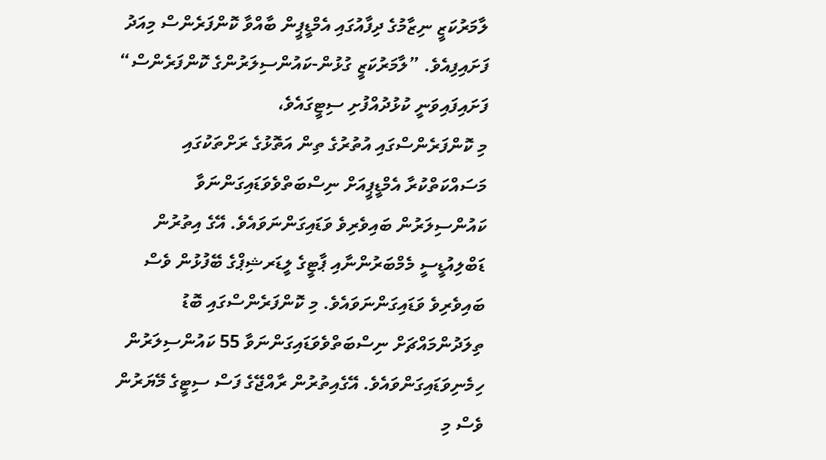ލާމަރުކަޒީ ނިޒާމުގެ ދިފާއުގައި އެމްޑީޕީން ބާއްވާ ކޮންފަރެންސް މިއަދު ފަށައިފިއެވެ. ”ލާމަރުކަޒީ ގުޅުން-ކައުންސިލަރުންގެ ކޮންފަރެންސް“ ފަށައިފައިވަނީ ކުޅުދުއްފުށި ސިޓީގައެވެ،
މި ކޮންފަރެންސްގައި އުތުރުގެ ތިން އަތޮޅުގެ ރަށްތަކުގައި މަސައްކަތްކުރާ އެމްޑީޕީއަށް ނިސްބަތްވެވަޑައިގަންނަވާ ކައުންސިލަރުން ބައިވެރިވެ ވަޑައިގަންނަވައެވެ. އޭގެ އިތުރުން ޑަބްލިއުޑީސީ މެމްބަރުންނާއި ޕާޓީގެ ލީޑަރޝިޕްގެ ބޭފުޅުން ވެސް ބައިވެރިވެ ވަޑައިގަންނަވައެވެ. މި ކޮންފަރެންސްގައި ބޮޑު ތިލަދުންމައްޗަށް ނިސްބަތްވެވަޑައިގަންނަވާ 55 ކައުންސިލަރުން ހިމެނިވަޑައިގަންވައެވެ. އޭގެއިތުރުން ރާއްޖޭގެ ފަސް ސިޓީގެ މޭޔަރުން ވެސް މި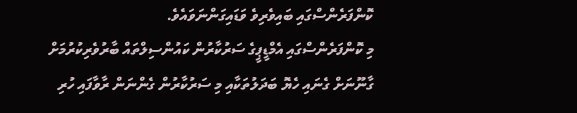ކޮންފަރެންސްގައި ބައިވެރިވެ ވަޑައިގަންނަވައެވެ.
މި ކޮންފަރެންސްގައި އެމްޑީޕީގެ ސަރުކާރުން ކައުންސިލްތައް ބާރުވެރިކުރުމަށް ގާނޫނަށް ގެނައި ހެޔޮ ބަދަލުތަކާއި މި ސަރުކާރުން ގެންނަން ރާވާފައި ހުރި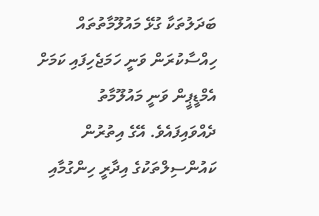ބަދަލުތަކާ ގުޅޭ މައުލޫމާތުތައް ހިއްސާކުރަން ވަނީ ހަމަޖެހިފައި ކަމަށް އެމްޑީޕީން ވަނީ މައުލޫމާތު ދެއްވައިފައެވެ. އޭގެ އިތުރުން ކައުންސިލްތަކުގެ އިދާރީ ހިންގުމާއި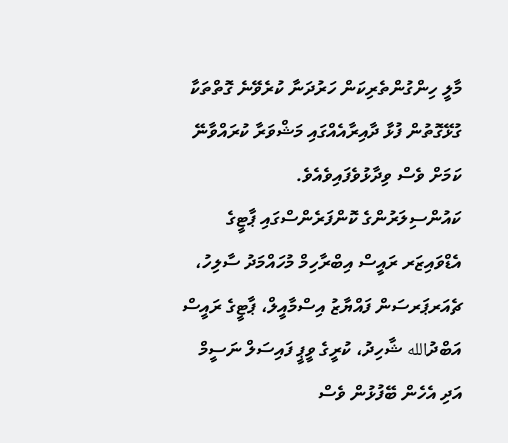މާލީ ހިންގުންތެރިކަން ހަރުދަނާ ކުރެވޭނެ ގޮތްތަކާ ގުޅޭގޮތުން ފުޅާ ދާއިރާއެއްގައި މަޝްވަރާ ކުރައްވާނޭ ކަމަށް ވެސް ވިދާޅުވެފައިވެއެވެ.
ކައުންސިލަރުންގެ ކޮންފަރެންސްގައި ޕާޓީގެ އެޑްވައިޒަރ ރައީސް އިބްރާހިމް މުހައްމަދު ސާލިހު، ޗެއަރޕަރސަން ފައްޔާޒު އިސްމާއީލް، ޕާޓީގެ ރައީސް އަބްދުالله ޝާހިދު، ކުރީގެ ވީޕީ ފައިސަލް ނަސީމް އަދި އެހެން ބޭފުޅުން ވެސް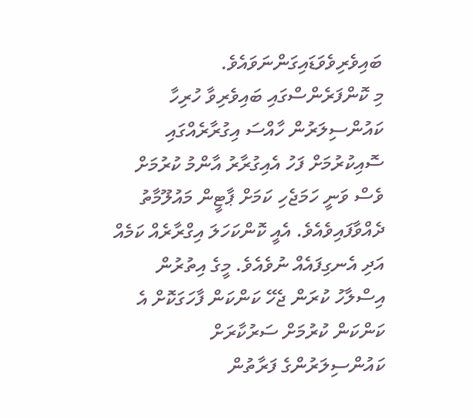ބައިވެރިވެވަޑައިގަންނަވައެވެ.
މި ކޮންފަރެންސްގައި ބައިވެރިވާ ހުރިހާ ކައުންސިލަރުން ހާއްސަ އިގުރާރެއްގައި ސޮއިކުރުމަށް ފަހު އެއިގުރާރު އާންމު ކުރުމަށް ވެސް ވަނީ ހަމަޖެހި ކަމަށް ޕާޓީން މައުލޫމާތު ދެއްވާފައިވެއެވެ. އެއީ ކޮންކަހަލަ އިގްރާރެއް ކަމެއް އަދި އެނގިފައެއް ނުވެއެވެ. މީގެ އިތުރުން އިސްލާހު ކުރަން ޖެހޭ ކަންކަން ފާހަގަކޮށް އެ ކަންކަން ކުރުމަށް ސަރުކާރަށް ކައުންސިލަރުންގެ ފަރާތުން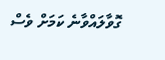ގޮވާލައްވާނެ ކަމަށް ވެސް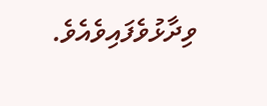ވިދާޅުވެފައިވެއެވެ.